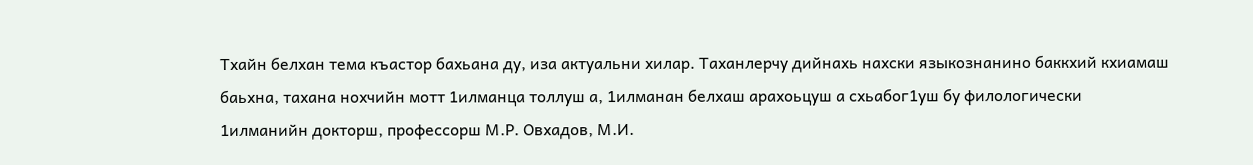Тхайн белхан тема къастор бахьана ду, иза актуальни хилар. Таханлерчу дийнахь нахски языкознанино баккхий кхиамаш баьхна, тахана нохчийн мотт 1илманца толлуш а, 1илманан белхаш арахоьцуш а схьабог1уш бу филологически 1илманийн докторш, профессорш М.Р. Овхадов, М.И.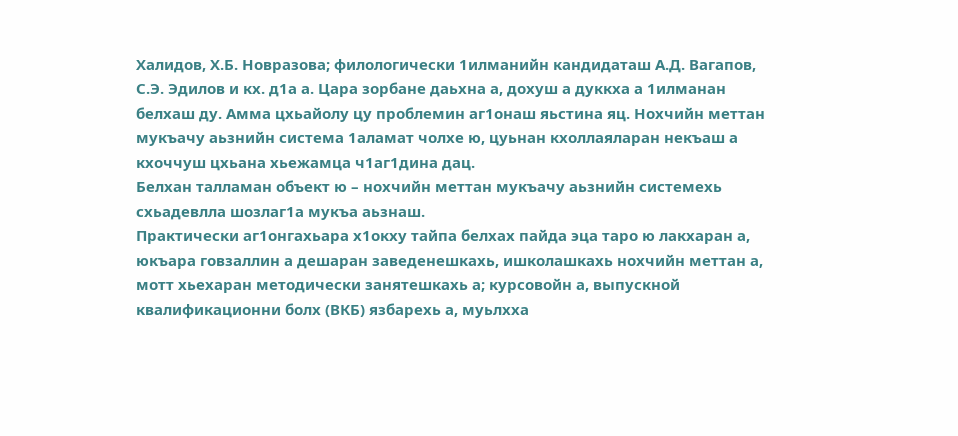Халидов, Х.Б. Новразова; филологически 1илманийн кандидаташ А.Д. Вагапов, С.Э. Эдилов и кх. д1а а. Цара зорбане даьхна а, дохуш а дуккха а 1илманан белхаш ду. Амма цхьайолу цу проблемин аг1онаш яьстина яц. Нохчийн меттан мукъачу аьзнийн система 1аламат чолхе ю, цуьнан кхоллаяларан некъаш а кхоччуш цхьана хьежамца ч1аг1дина дац.
Белхан талламан объект ю – нохчийн меттан мукъачу аьзнийн системехь схьадевлла шозлаг1а мукъа аьзнаш.
Практически аг1онгахьара х1окху тайпа белхах пайда эца таро ю лакхаран а, юкъара говзаллин а дешаран заведенешкахь, ишколашкахь нохчийн меттан а, мотт хьехаран методически занятешкахь а; курсовойн а, выпускной квалификационни болх (ВКБ) язбарехь а, муьлхха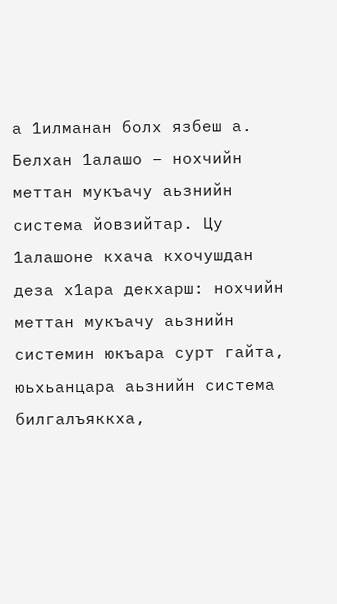а 1илманан болх язбеш а.
Белхан 1алашо – нохчийн меттан мукъачу аьзнийн система йовзийтар. Цу 1алашоне кхача кхочушдан деза х1ара декхарш: нохчийн меттан мукъачу аьзнийн системин юкъара сурт гайта, юьхьанцара аьзнийн система билгалъяккха,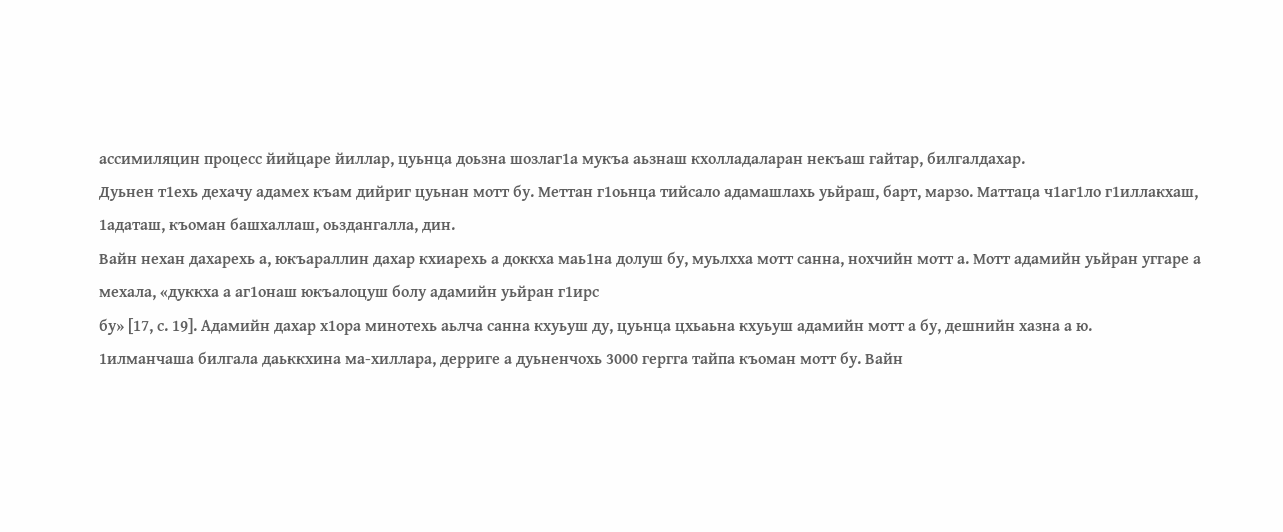ассимиляцин процесс йийцаре йиллар, цуьнца доьзна шозлаг1а мукъа аьзнаш кхолладаларан некъаш гайтар, билгалдахар.
Дуьнен т1ехь дехачу адамех къам дийриг цуьнан мотт бу. Меттан г1оьнца тийсало адамашлахь уьйраш, барт, марзо. Маттаца ч1аг1ло г1иллакхаш, 1адаташ, къоман башхаллаш, оьздангалла, дин.
Вайн нехан дахарехь а, юкъараллин дахар кхиарехь а доккха маь1на долуш бу, муьлхха мотт санна, нохчийн мотт а. Мотт адамийн уьйран уггаре а мехала, «дуккха а аг1онаш юкъалоцуш болу адамийн уьйран г1ирс
бу» [17, с. 19]. Адамийн дахар х1ора минотехь аьлча санна кхуьуш ду, цуьнца цхьаьна кхуьуш адамийн мотт а бу, дешнийн хазна а ю.
1илманчаша билгала даьккхина ма-хиллара, дерриге а дуьненчохь 3000 гергга тайпа къоман мотт бу. Вайн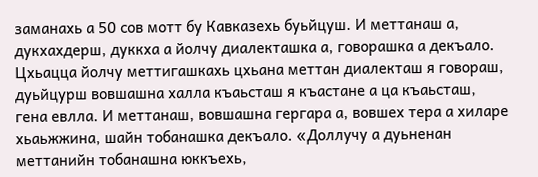заманахь а 50 сов мотт бу Кавказехь буьйцуш. И меттанаш а, дукхахдерш, дуккха а йолчу диалекташка а, говорашка а декъало.
Цхьацца йолчу меттигашкахь цхьана меттан диалекташ я говораш, дуьйцурш вовшашна халла къаьсташ я къастане а ца къаьсташ, гена евлла. И меттанаш, вовшашна гергара а, вовшех тера а хиларе хьаьжжина, шайн тобанашка декъало. «Доллучу а дуьненан меттанийн тобанашна юккъехь,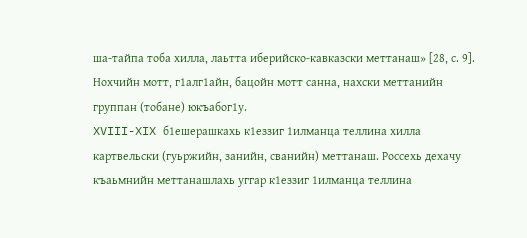ша-тайпа тоба хилла, лаьтта иберийско-кавказски меттанаш» [28, с. 9]. Нохчийн мотт, г1алг1айн, бацойн мотт санна, нахски меттанийн группан (тобане) юкъабог1у.
XVIII-XIX б1ешерашкахь к1еззиг 1илманца теллина хилла картвельски (гуьржийн, занийн, сванийн) меттанаш. Россехь дехачу къаьмнийн меттанашлахь уггар к1еззиг 1илманца теллина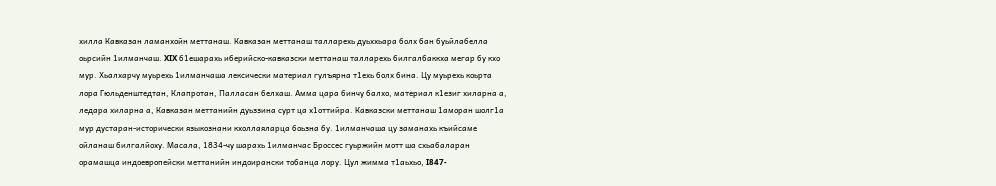хилла Кавказан ламанхойн меттанаш. Кавказан меттанаш талларехь дуьххьара болх бан буьйлабелла оьрсийн 1илманчаш. XIX б1ешарахь иберийско-кавказски меттанаш талларехь билгалбаккха мегар бу кхо мур. Хьалхарчу муьрехь 1илманчаша лексически материал гулъярна т1ехь болх бина. Цу муьрехь коьрта лора Гюльденштедтан, Клапротан, Палласан белхаш. Амма цара бинчу балхо, материал к1езиг хиларна а, ледара хиларна а, Кавказан меттанийн дуьззина сурт ца х1оттийра. Кавказски меттанаш 1аморан шолг1а мур дустаран-исторически языкознани кхоллаяларца боьзна бу. 1илманчаша цу заманахь къийсаме ойланаш билгалйоху. Масала, 1834-чу шарахь 1илманчас Броссес гуьржийн мотт ша схьабаларан орамашца индоевропейски меттанийн индоирански тобанца лору. Цул жимма т1аьхьо, I847-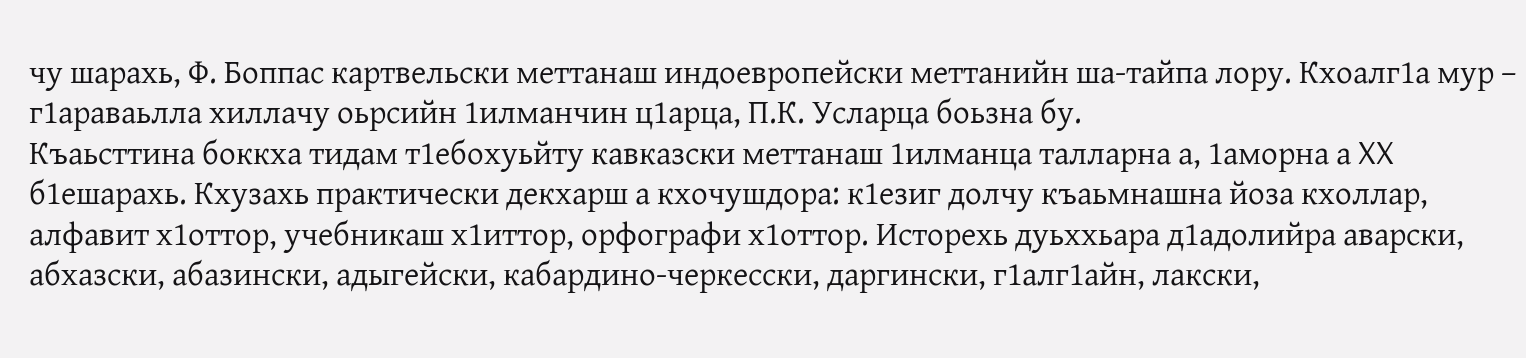чу шарахь, Ф. Боппас картвельски меттанаш индоевропейски меттанийн ша-тайпа лору. Кхоалг1а мур – г1араваьлла хиллачу оьрсийн 1илманчин ц1арца, П.К. Усларца боьзна бу.
Къаьсттина боккха тидам т1ебохуьйту кавказски меттанаш 1илманца талларна а, 1аморна а XX б1ешарахь. Кхузахь практически декхарш а кхочушдора: к1езиг долчу къаьмнашна йоза кхоллар, алфавит х1оттор, учебникаш х1иттор, орфографи х1оттор. Исторехь дуьххьара д1адолийра аварски, абхазски, абазински, адыгейски, кабардино-черкесски, даргински, г1алг1айн, лакски,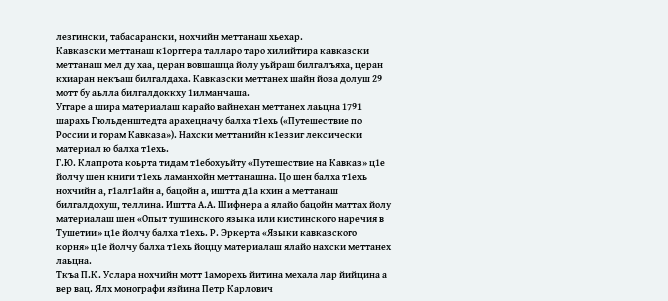лезгински, табасарански, нохчийн меттанаш хьехар.
Кавказски меттанаш к1орггера талларо таро хилийтира кавказски меттанаш мел ду хаа, церан вовшашца йолу уьйраш билгалъяха, церан кхиаран некъаш билгалдаха. Кавказски меттанех шайн йоза долуш 29 мотт бу аьлла билгалдоккху 1илманчаша.
Уггаре а шира материалаш карайо вайнехан меттанех лаьцна 1791 шарахь Гюльденштедта арахецначу балха т1ехь («Путешествие по России и горам Кавказа»). Нахски меттанийн к1еззиг лексически материал ю балха т1ехь.
Г.Ю. Клапрота коьрта тидам т1ебохуьйту «Путешествие на Кавказ» ц1е йолчу шен книги т1ехь ламанхойн меттанашна. Цо шен балха т1ехь нохчийн а, г1алг1айн а, бацойн а, иштта д1а кхин а меттанаш билгалдохуш, теллина. Иштта А.А. Шифнера а ялайо бацойн маттах йолу материалаш шен «Опыт тушинского языка или кистинского наречия в Тушетии» ц1е йолчу балха т1ехь. Р. Эркерта «Языки кавказского корня» ц1е йолчу балха т1ехь йоццу материалаш ялайо нахски меттанех лаьцна.
Ткъа П.К. Услара нохчийн мотт 1аморехь йитина мехала лар йийцина а вер вац. Ялх монографи язйина Петр Карлович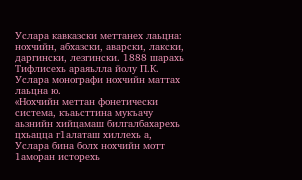Услара кавказски меттанех лаьцна: нохчийн, абхазски, аварски, лакски, даргински, лезгински. 1888 шарахь Тифлисехь араяьлла йолу П.К. Услара монографи нохчийн маттах лаьцна ю.
«Нохчийн меттан фонетически система, къаьсттина мукъачу аьзнийн хийцамаш билгалбахарехь цхьацца г1алаташ хиллехь а, Услара бина болх нохчийн мотт 1аморан исторехь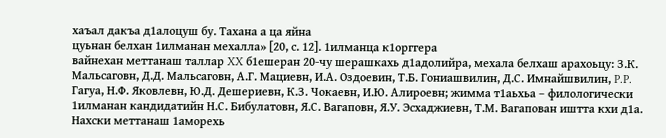хаъал дакъа д1алоцуш бу. Тахана а ца яйна
цуьнан белхан 1илманан мехалла» [20, с. 12]. 1илманца к1орггера
вайнехан меттанаш таллар XX б1ешеран 20-чу шерашкахь д1адолийра, мехала белхаш арахоьцу: З.К. Мальсаговн, Д.Д. Мальсаговн, А.Г. Мациевн, И.А. Оздоевин, Т.Б. Гониашвилин, Д.С. Имнайшвилин, P.P. Гагуа, Н.Ф. Яковлевн, Ю.Д. Дешериевн, К.З. Чокаевн, И.Ю. Алироевн; жимма т1аьхьа – филологически 1илманан кандидатийн Н.С. Бибулатовн, Я.С. Вагаповн, Я.У. Эсхаджиевн, Т.М. Вагапован иштта кхи д1а.
Нахски меттанаш 1аморехь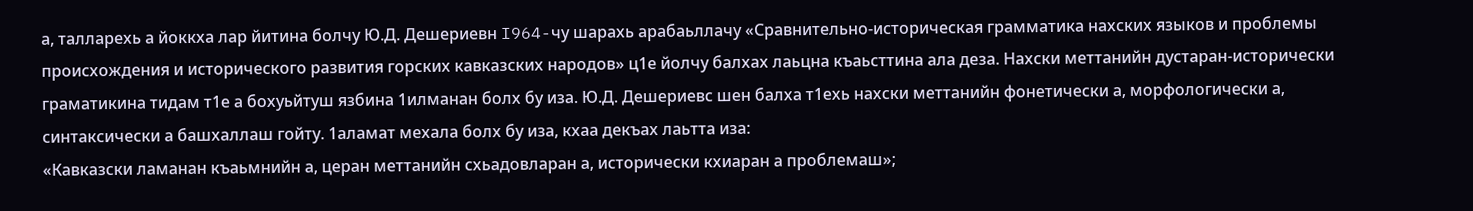а, талларехь а йоккха лар йитина болчу Ю.Д. Дешериевн I964-чу шарахь арабаьллачу «Сравнительно-историческая грамматика нахских языков и проблемы происхождения и исторического развития горских кавказских народов» ц1е йолчу балхах лаьцна къаьсттина ала деза. Нахски меттанийн дустаран-исторически граматикина тидам т1е а бохуьйтуш язбина 1илманан болх бу иза. Ю.Д. Дешериевс шен балха т1ехь нахски меттанийн фонетически а, морфологически а, синтаксически а башхаллаш гойту. 1аламат мехала болх бу иза, кхаа декъах лаьтта иза:
«Кавказски ламанан къаьмнийн а, церан меттанийн схьадовларан а, исторически кхиаран а проблемаш»;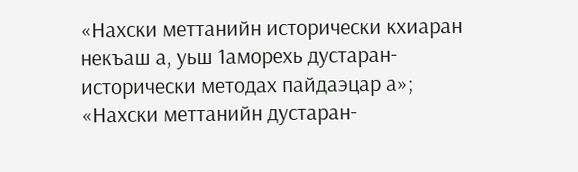«Нахски меттанийн исторически кхиаран некъаш а, уьш 1аморехь дустаран-исторически методах пайдаэцар а»; «Нахски меттанийн дустаран-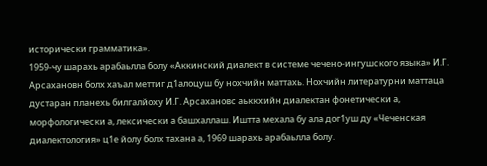исторически грамматика».
1959-чу шарахь арабаьлла болу «Аккинский диалект в системе чечено-ингушского языка» И.Г. Арсахановн болх хаъал меттиг д1алоцуш бу нохчийн маттахь. Нохчийн литературни маттаца дустаран планехь билгалйоху И.Г. Арсахановс аьккхийн диалектан фонетически а, морфологически а, лексически а башхаллаш. Иштта мехала бу ала дог1уш ду «Чеченская диалектология» ц1е йолу болх тахана а, 1969 шарахь арабаьлла болу.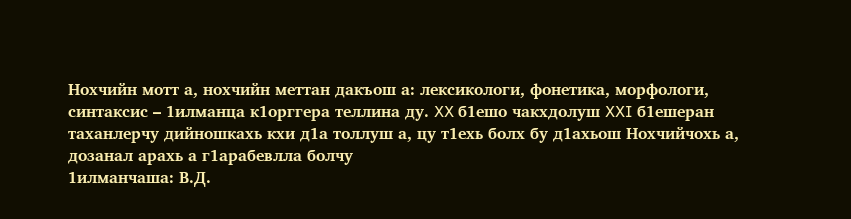Нохчийн мотт а, нохчийн меттан дакъош а: лексикологи, фонетика, морфологи, синтаксис – 1илманца к1орггера теллина ду. XX б1ешо чакхдолуш XXI б1ешеран таханлерчу дийношкахь кхи д1а толлуш а, цу т1ехь болх бу д1ахьош Нохчийчохь а, дозанал арахь а г1арабевлла болчу
1илманчаша: В.Д.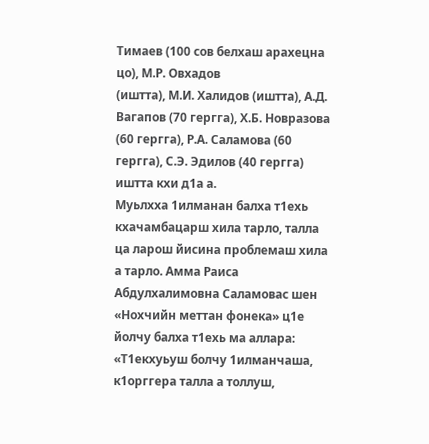Тимаев (100 сов белхаш арахецна цо), М.Р. Овхадов
(иштта), М.И. Халидов (иштта), А.Д. Вагапов (70 гергга), Х.Б. Новразова (60 гергга), Р.А. Саламова (60 гергга), С.Э. Эдилов (40 гергга) иштта кхи д1а а.
Муьлхха 1илманан балха т1ехь кхачамбацарш хила тарло, талла ца ларош йисина проблемаш хила а тарло. Амма Раиса Абдулхалимовна Саламовас шен «Нохчийн меттан фонека» ц1е йолчу балха т1ехь ма аллара: «Т1екхуьуш болчу 1илманчаша, к1орггера талла а толлуш,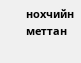нохчийн меттан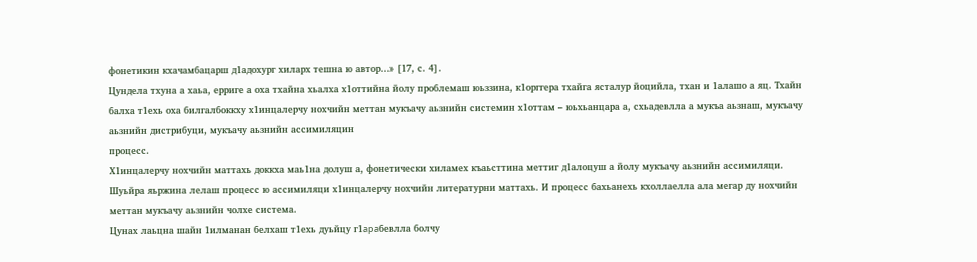фонетикин кхачамбацарш д1адохург хиларх тешна ю автор…» [17, с. 4].
Цундела тхуна а хаьа, ерриге а оха тхайна хьалха х1оттийна йолу проблемаш юьззина, к1орггера тхайга ясталур йоцийла, тхан и 1алашо а яц. Тхайн балха т1ехь оха билгалбоккху х1инцалерчу нохчийн меттан мукъачу аьзнийн системин х1оттам – юьхьанцара а, схьадевлла а мукъа аьзнаш, мукъачу аьзнийн дистрибуци, мукъачу аьзнийн ассимиляцин
процесс.
Х1инцалерчу нохчийн маттахь доккха маь1на долуш а, фонетически хиламех къаьсттина меттиг д1алоцуш а йолу мукъачу аьзнийн ассимиляци. Шуьйра яьржина лелаш процесс ю ассимиляци х1инцалерчу нохчийн литературни маттахь. И процесс бахьанехь кхоллаелла ала мегар ду нохчийн меттан мукъачу аьзнийн чолхе система.
Цунах лаьцна шайн 1илманан белхаш т1ехь дуьйцу г1apaбевлла болчу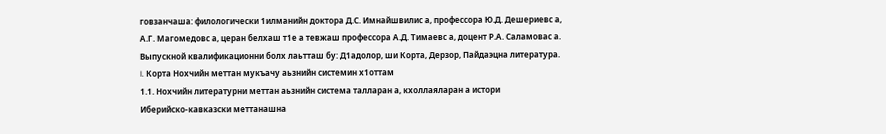говзанчаша: филологически 1илманийн доктора Д.С. Имнайшвилис а, профессора Ю.Д. Дешериевс а, А.Г. Магомедовс а, церан белхаш т1е а тевжаш профессора А.Д. Тимаевс а, доцент Р.А. Саламовас а.
Выпускной квалификационни болх лаьтташ бу: Д1адолор, ши Корта, Дерзор, Пайдаэцна литература.
I. Корта Нохчийн меттан мукъачу аьзнийн системин х1оттам
1.1. Нохчийн литературни меттан аьзнийн система талларан а, кхоллаяларан а истори
Иберийско-кавказски меттанашна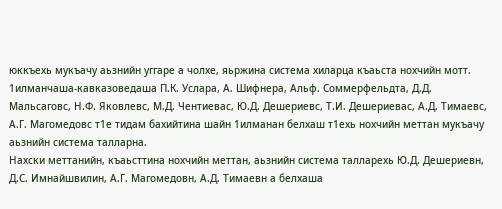юккъехь мукъачу аьзнийн уггаре а чолхе, яьржина система хиларца къаьста нохчийн мотт. 1илманчаша-кавказоведаша П.К. Услара, А. Шифнера, Альф. Соммерфельдта, Д.Д. Мальсаговс, Н.Ф. Яковлевс, М.Д. Чентиевас, Ю.Д. Дешериевс, Т.И. Дешериевас, А.Д. Тимаевс, А.Г. Магомедовс т1е тидам бахийтина шайн 1илманан белхаш т1ехь нохчийн меттан мукъачу аьзнийн система талларна.
Нахски меттанийн, къаьсттина нохчийн меттан, аьзнийн система талларехь Ю.Д. Дешериевн, Д.С. Имнайшвилин, А.Г. Магомедовн, А.Д. Тимаевн а белхаша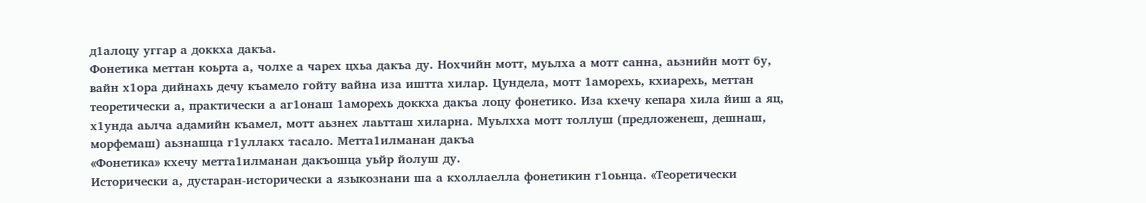д1алоцу уггар а доккха дакъа.
Фонетика меттан коьрта а, чолхе а чарех цхьа дакъа ду. Нохчийн мотт, муьлха а мотт санна, аьзнийн мотт бу, вайн х1ора дийнахь дечу къамело гойту вайна иза иштта хилар. Цундела, мотт 1аморехь, кхиарехь, меттан теоретически а, практически а аг1онаш 1аморехь доккха дакъа лоцу фонетико. Иза кхечу кепара хила йиш а яц, х1унда аьлча адамийн къамел, мотт аьзнех лаьтташ хиларна. Муьлхха мотт толлуш (предложенеш, дешнаш, морфемаш) аьзнашца г1уллакх тасало. Метта1илманан дакъа
«Фонетика» кхечу метта1илманан дакъошца уьйр йолуш ду.
Исторически а, дустаран-исторически а языкознани ша а кхоллаелла фонетикин г1оьнца. «Теоретически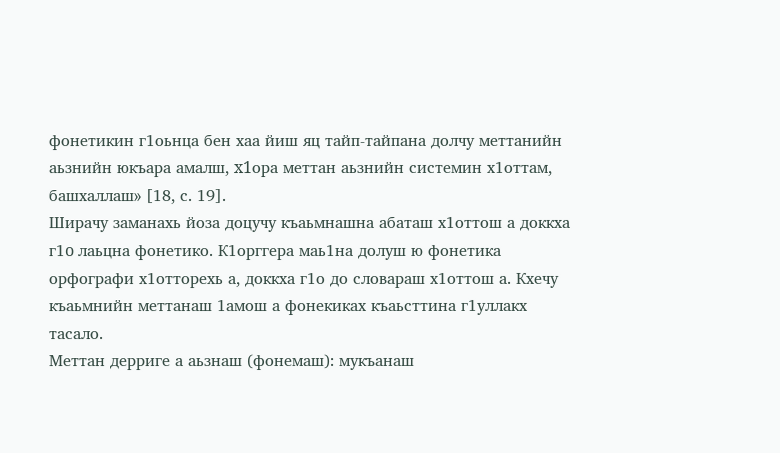фонетикин г1оьнца бен хаа йиш яц тайп-тайпана долчу меттанийн аьзнийн юкъара амалш, x1opа меттан аьзнийн системин х1оттам, башхаллаш» [18, с. 19].
Ширачу заманахь йоза доцучу къаьмнашна абаташ х1оттош а доккха г1o лаьцна фонетико. К1орггера маь1на долуш ю фонетика орфографи х1отторехь а, доккха г1о до словараш х1оттош а. Кхечу къаьмнийн меттанаш 1амош а фонекиках къаьсттина г1уллакх тасало.
Меттан дерриге а аьзнаш (фонемаш): мукъанаш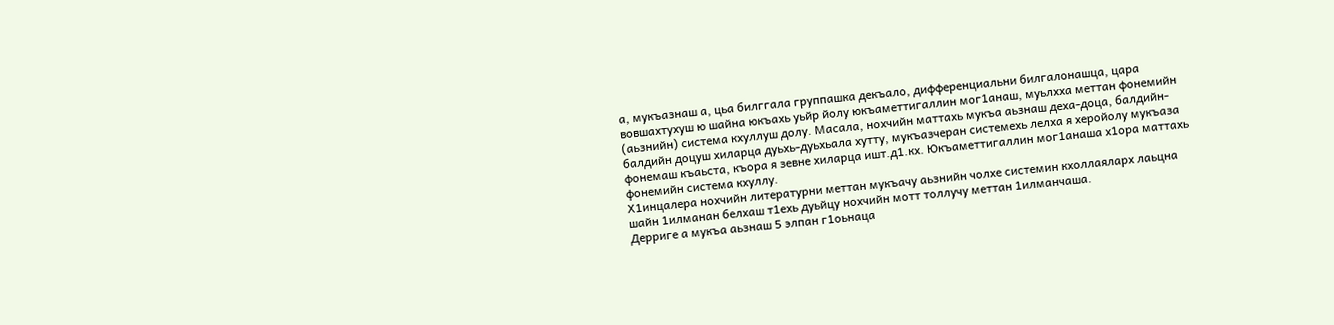а, мукъазнаш а, цьа билггала группашка декъало, дифференциальни билгалонашца, цара вовшахтухуш ю шайна юкъахь уьйр йолу юкъаметтигаллин мог1анаш, муьлхха меттан фонемийн (аьзнийн) система кхуллуш долу. Масала, нохчийн маттахь мукъа аьзнаш деха-доца, балдийн-балдийн доцуш хиларца дуьхь-дуьхьала хутту, мукъазчеран системехь лелха я херойолу мукъаза фонемаш къаьста, къора я зевне хиларца ишт.д1.кх. Юкъаметтигаллин мог1анаша х1ора маттахь фонемийн система кхуллу.
Х1инцалера нохчийн литературни меттан мукъачу аьзнийн чолхе системин кхоллаяларх лаьцна шайн 1илманан белхаш т1ехь дуьйцу нохчийн мотт толлучу меттан 1илманчаша.
Дерриге а мукъа аьзнаш 5 элпан г1оьнаца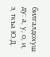билгалдохуш ду: а, у, о, и, э, ткъа Ю.Д.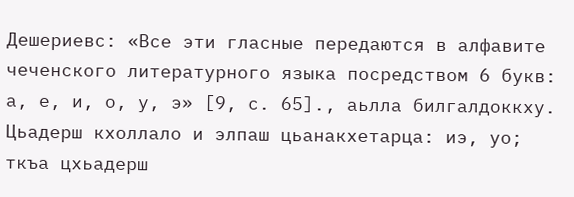Дешериевс: «Все эти гласные передаются в алфавите чеченского литературного языка посредством 6 букв: а, е, и, о, у, э» [9, с. 65]., аьлла билгалдоккху.
Цьадерш кхоллало и элпаш цьанакхетарца: иэ, уо; ткъа цхьадерш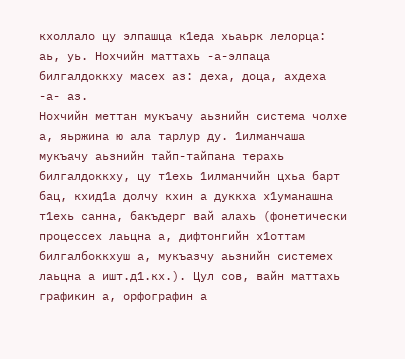кхоллало цу элпашца к1еда хьаьрк лелорца: аь, уь. Нохчийн маттахь -а-элпаца билгалдоккху масех аз: деха, доца, ахдеха -а- аз.
Нохчийн меттан мукъачу аьзнийн система чолхе а, яьржина ю ала тарлур ду. 1илманчаша мукъачу аьзнийн тайп-тайпана терахь билгалдоккху, цу т1ехь 1илманчийн цхьа барт бац, кхид1а долчу кхин а дуккха х1уманашна т1ехь санна, бакъдерг вай алахь (фонетически процессех лаьцна а, дифтонгийн х1оттам билгалбоккхуш а, мукъазчу аьзнийн системех лаьцна а ишт.д1.кх.). Цул сов, вайн маттахь графикин а, орфографин а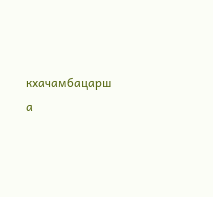кхачамбацарш а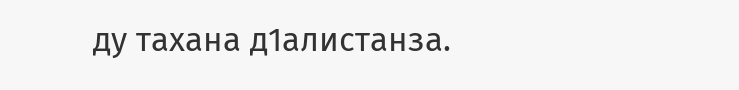ду тахана д1алистанза.